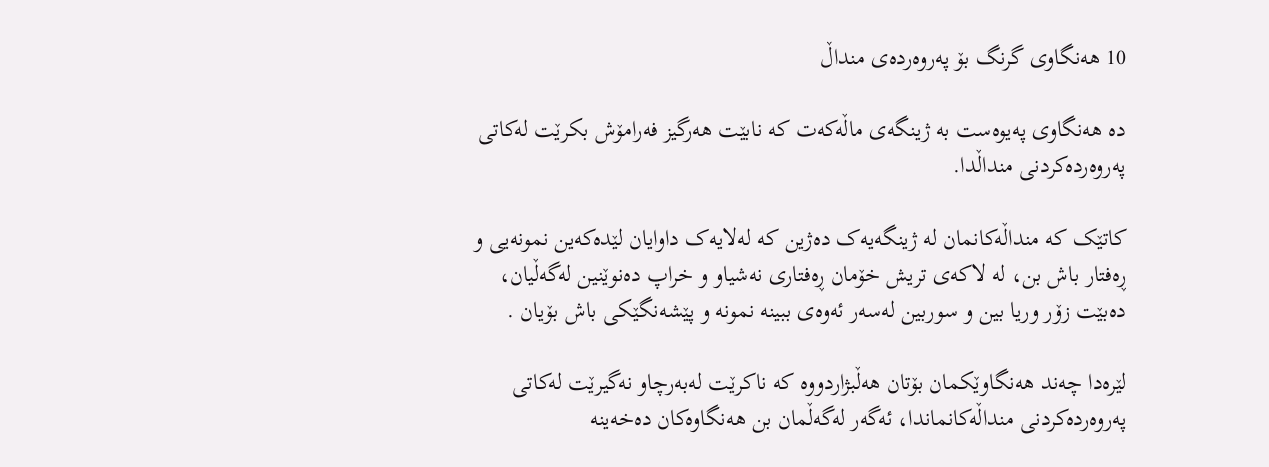10 هەنگاوی گرنگ بۆ پەروەردەی منداڵ

دە هەنگاوی پەیوەست بە ژینگەی ماڵەکەت کە نابێت هەرگیز فەرامۆش بکرێت لەکاتی پەروەردەکردنی منداڵدا.

کاتێک کە منداڵەکانمان لە ژینگەیەک دەژین کە لەلایەک داوایان لێدەکەین نمونەیی و ڕەفتار باش بن، لە لاکەی تریش خۆمان ڕەفتاری نەشیاو و خراپ دەنوێنین لەگەڵیان، دەبێت زۆر وریا بین و سوربین لەسەر ئەوەی ببینە نمونە و پێشەنگێکی باش بۆیان .

لێرەدا چەند هەنگاوێکمان بۆتان هەڵبژاردووە کە ناکرێت لەبەرچاو نەگیرێت لەکاتی پەروەردەکردنی منداڵەکانماندا، ئەگەر لەگەڵمان بن هەنگاوەکان دەخەینە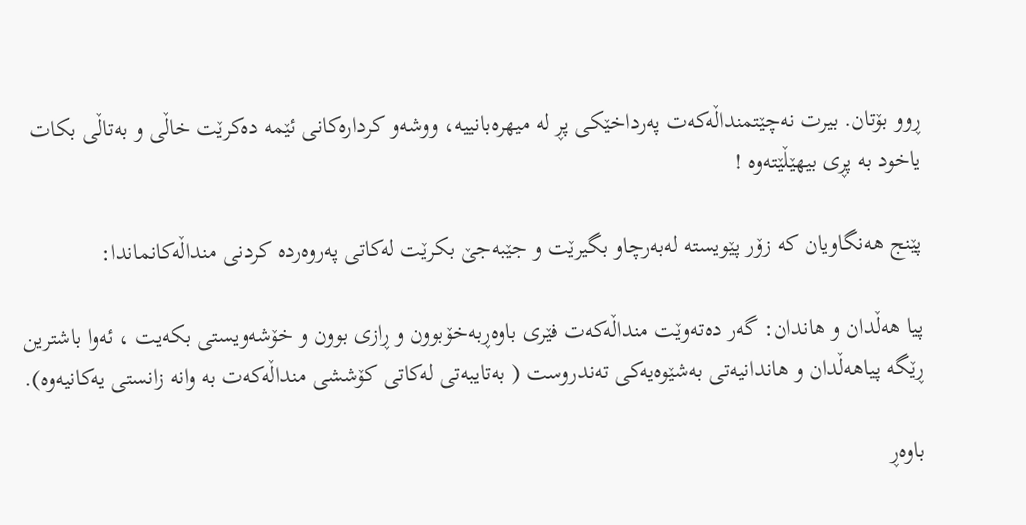ڕوو بۆتان. بیرت نەچێتمنداڵەکەت پەرداخێکی پڕ لە میهرەبانییە، ووشەو کردارەکانی ئێمە دەکرێت خاڵی و بەتاڵی بکات یاخود بە پڕی بیهێڵێتەوە !

پێنج هەنگاویان کە زۆر پێویستە لەبەرچاو بگیرێت و جێبەجێ بکرێت لەکاتی پەروەردە کردنی منداڵەکانماندا:

پیا هەڵدان و هاندان: گەر دەتەوێت منداڵەکەت فێری باوەڕبەخۆبوون و ڕازی بوون و خۆشەویستی بکەیت ، ئەوا باشترین ڕێگە پیاهەڵدان و هاندانیەتی بەشێوەیەکی تەندروست ( بەتایبەتی لەکاتی کۆششی منداڵەکەت بە وانە زانستی یەکانیەوە).

باوەڕ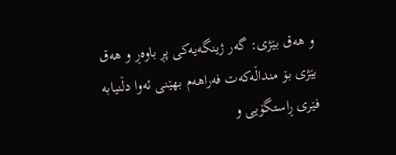و هەق بێژی: گەر ژینگەیەکی پڕ باوەڕ و هەق بێژی بۆ منداڵەکەت فەراهەم بهێنی ئەوا دڵنیابە فێری ڕاستگۆیی و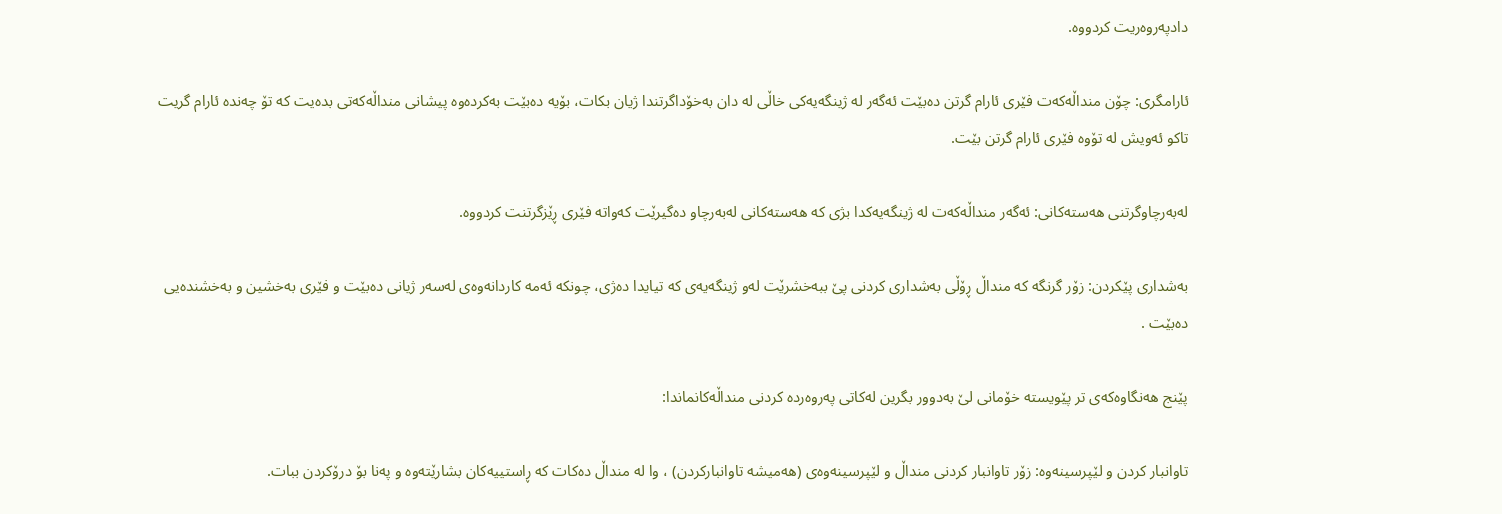دادپەروەریت کردووە.

ئارامگری: چۆن منداڵەکەت فێری ئارام گرتن دەبێت ئەگەر لە ژینگەیەکی خاڵی لە دان بەخۆداگرتندا ژیان بکات، بۆیە دەبێت بەکردەوە پیشانی منداڵەکەتی بدەیت کە تۆ چەندە ئارام گریت تاکو ئەویش لە تۆوە فێری ئارام گرتن بێت.

لەبەرچاوگرتنی هەستەکانی: ئەگەر منداڵەکەت لە ژینگەیەکدا بژی کە هەستەکانی لەبەرچاو دەگیرێت کەواتە فێری ڕێزگرتنت کردووە.

بەشداری پێکردن: زۆر گرنگە کە منداڵ ڕۆڵی بەشداری کردنی پێ ببەخشرێت لەو ژینگەیەی کە تیایدا دەژی، چونکە ئەمە کاردانەوەی لەسەر ژیانی دەبێت و فێری بەخشین و بەخشندەیی دەبێت .

پێنج هەنگاوەکەی تر پێویستە خۆمانی لێ بەدوور بگرین لەکاتی پەروەردە کردنی منداڵەکانماندا:

تاوانبار کردن و لێپرسینەوە: زۆر تاوانبار کردنی منداڵ و لێپرسینەوەی (هەمیشە تاوانبارکردن) ، وا لە منداڵ دەکات کە ڕاستییەکان بشارێتەوە و پەنا بۆ درۆکردن ببات.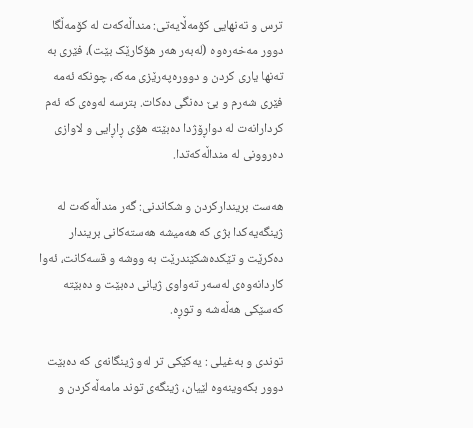ترس و تەنهایی کۆمەڵایەتی: منداڵەکەت لە کۆمەڵگا دوور مەخەرەوە (لەبەر هەر هۆکارێک بێت)، فێری بە تەنها یاری کردن و دوورەپەرێزی مەکە، چونکە ئەمە فێری شەرم و بێ دەنگی دەکات. بترسە لەوەی کە ئەم کردارانەت لە دواڕۆژدا دەبێتە هۆی ڕاڕایی و لاوازی دەروونی لە منداڵەکەتدا.

هەست بریندارکردن و شکاندنی: گەر منداڵەکەت لە ژینگەیەکدا بژی کە هەمیشە هەستەکانی بریندار دەکرێت و تێکدەشکێندرێت بە ووشە و قسەکانت، ئەوا کاردانەوەی لەسەر تەواوی ژیانی دەبێت و دەبێتە کەسێکی هەڵەشە و توڕە.

توندی و بەغیلی : یەکێکی تر لەو ژینگانەی کە دەبێت دوور بکەوینەوە لێیان، ژینگەی توند مامەڵەکردن و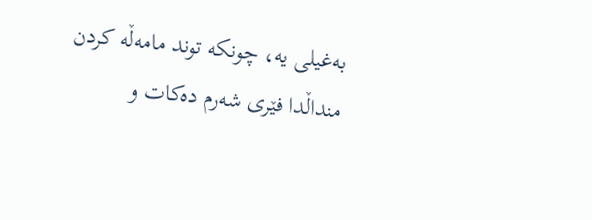بەغیلی یە، چونکە توند مامەڵە کردن منداڵدا فێری شەرم دەکات و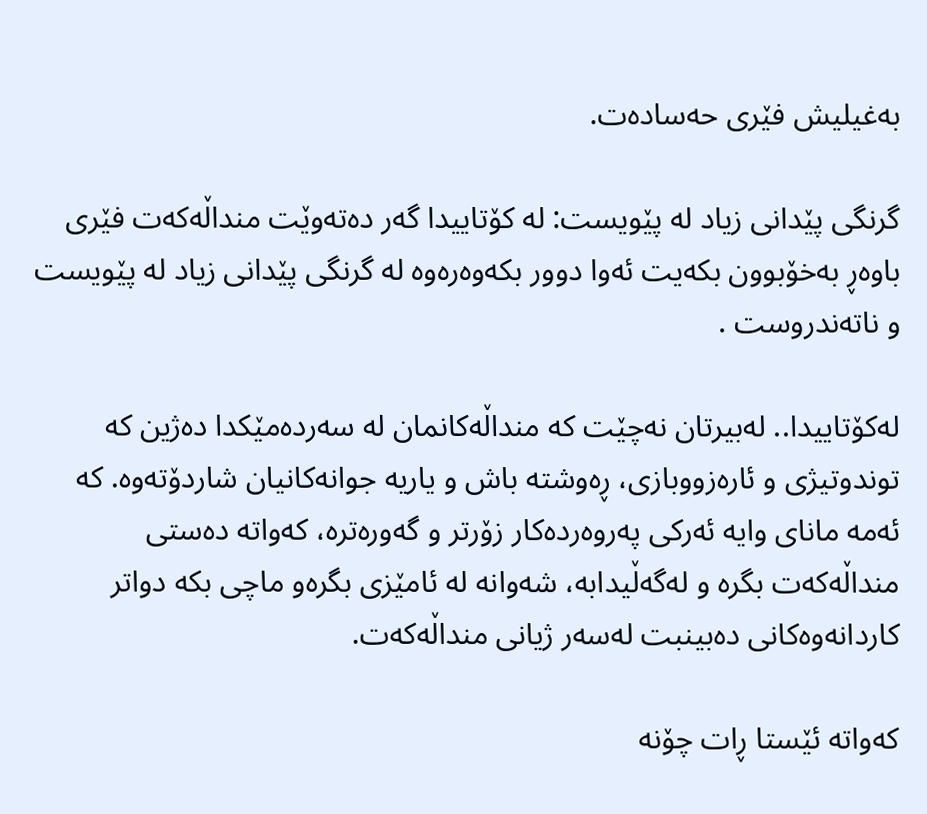بەغیلیش فێری حەسادەت.

گرنگی پێدانی زیاد لە پێویست: لە کۆتاییدا گەر دەتەوێت منداڵەکەت فێری باوەڕ بەخۆبوون بکەیت ئەوا دوور بکەوەرەوە لە گرنگی پێدانی زیاد لە پێویست و ناتەندروست .

لەکۆتاییدا.. لەبیرتان نەچێت کە منداڵەکانمان لە سەردەمێکدا دەژین کە توندوتیژی و ئارەزووبازی، ڕەوشتە باش و یاریە جوانەکانیان شاردۆتەوە. کە ئەمە مانای وایە ئەرکی پەروەردەکار زۆرتر و گەورەترە، کەواتە دەستی منداڵەکەت بگرە و لەگەڵیدابە، شەوانە لە ئامێزی بگرەو ماچی بکە دواتر کاردانەوەکانی دەبینبت لەسەر ژیانی منداڵەکەت.

کەواتە ئێستا ڕات چۆنە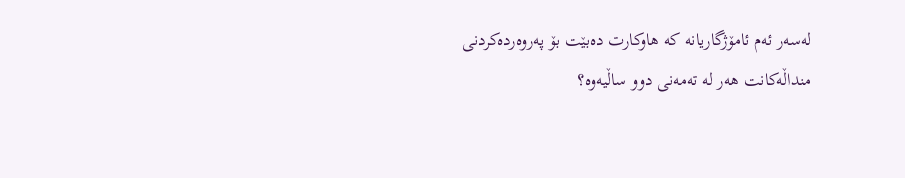لەسەر ئەم ئامۆژگاریانە کە هاوکارت دەبێت بۆ پەروەردەکردنی منداڵەکانت هەر لە تەمەنی دوو ساڵیەوە؟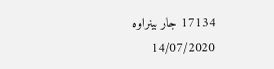17134 جار بینراوە‌
14/07/2020